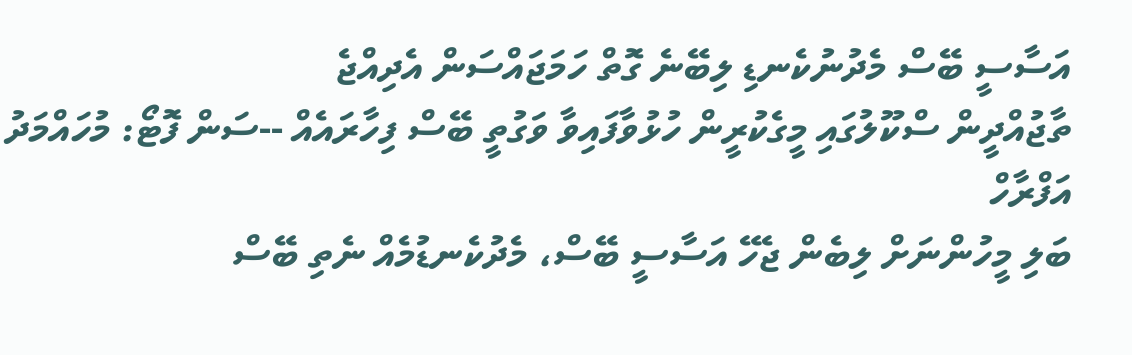އަސާސީ ބޭސް މެދުނުކެނޑި ލިބޭނެ ގޮތް ހަމަޖައްސަން އެދިއްޖެ
ތާޖުއްދީން ސްކޫލުގައި މީގެކުރީން ހުޅުވާފައިވާ ވަގުތީ ބޭސް ފިހާރައެއް --ސަން ފޮޓޯ: މުހައްމަދު އަފްރާހް
ބަލި މީހުންނަށް ލިބެން ޖެހޭ އަސާސީ ބޭސް، މެދުކެނޑުމެއް ނެތި ބޭސް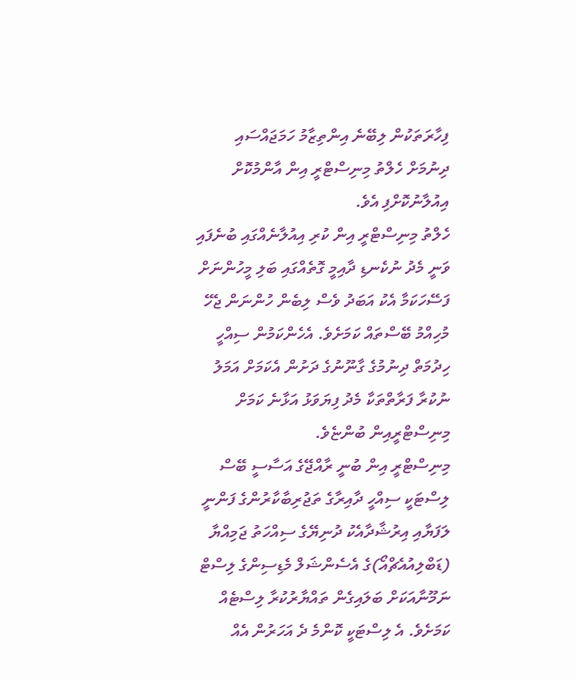ފިހާރަތަކުން ލިބޭނެ އިންތިޒާމު ހަމަޖައްސައި ދިނުމަށް ހެލްތު މިނިސްޓްރީ އިން އާންމުކޮށް އިއުލާނުކޮށްފި އެވެ.
ހެލްތު މިނިސްޓްރީ އިން ކުރި އިއުލާނެއްގައި ބުނެފައި ވަނީ މެދު ނުކެނޑި ދާއިމީ ގޮތެއްގައި ބަލި މީހުންނަށް ފަސޭހަކަމާ އެކު އަބަދު ވެސް ލިބެން ހުންނަން ޖެހޭ މުހިއްމު ބޭސްތައް ކަމަށެވެ. އެހެންކަމުން ސިއްހީ ހިދުމަތް ދިނުމުގެ ގާނޫނުގެ ދަށުން އެކަމަށް އަމަލު ނުކުރާ ފަރާތްތަކާ މެދު ފިޔަވަޅު އަޅާނެ ކަމަށް މިނިސްޓްރީއިން ބުންޏެވެ.
މިނިސްޓްރީ އިން ބުނީ ރާއްޖޭގެ އަސާސީ ބޭސް ލިސްޓަކީ ސިއްހީ ދާއިރާގެ ތަޖުރިބާކާރުންގެ ފަންނީ ލަފަޔާއި އިރުޝާދާއެކު ދުނިޔޭގެ ސިއްހަތު ޖަމިއްޔާ (ޑަބްލިއުއެޗްއޯ)ގެ އެސެންޝަލް މެޑިސިންގެ ލިސްޓް ނަމޫނާއަކަށް ބަލައިގެން ތައްޔާރުކުރާ ލިސްޓެއް ކަމަށެވެ. އެ ލިސްޓަކީ ކޮންމެ ދެ އަހަރުން އެއް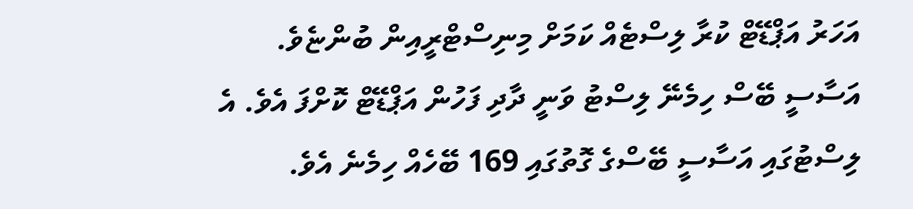އަހަރު އަޕްޑޭޓް ކުރާ ލިސްޓެއް ކަމަށް މިނިސްޓްރީއިން ބުންޏެވެ.
އަސާސީ ބޭސް ހިމެނޭ ލިސްޓު ވަނީ ދާދި ފަހުން އަޕްޑޭޓް ކޮށްފަ އެވެ. އެ ލިސްޓުގައި އަސާސީ ބޭސްގެ ގޮތުގައި 169 ބޭހެއް ހިމެނެ އެވެ.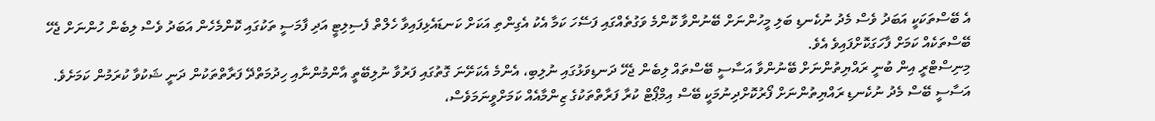އެ ބޭސްތަކަކީ އަބަދު ވެސް މެދު ނުކެނޑި ބަލި މީހުންނަށް ބޭނުންވާ ކޮންމެ ވަގުތެއްގައި ފަސޭހަ ކަމާ އެކު އެގިންތި އަކަށް ކަނޑައެޅިފައިވާ ހެލްތް ފެސިލިޓީ އަދި ފާމަސީ ތަކުގައި ކޮންމެހެން އަބަދު ވެސް ލިބެން ހުންނަށް ޖެހޭ ބޭސްތަކެއް ކަމަށް ފާހަގަކޮށްފައިވެ އެވެ.
މިނިސްޓްރީ އިން ބުނީ ރައްޔިތުންނަށް ބޭނުންވާ އަސާސީ ބޭސްތައް ލިބެން ޖެހޭ ދަނޑިވަޅުގައި ނުލިބި، އެންމެ އެކަށޭނަ ގޮތުގައި ފަރުވާ ނުލިބޭތީ އާންމުންނާއި ހިދުމަތްދޭ ފަރާތްތަކުން ދަނީ ޝަކުވާ ކުރަމުން ކަމަށެވެ.
އަސާސީ ބޭސް މެދު ނުކެނޑި ރައްޔިތުންނަށް ފޯރުކޮށްދިނުމަކީ ބޭސް އިމްޕޯޓް ކުރާ ފަރާތްތަކުގެ ޒިންމާއެއް ކަމަށްވީނަމަވެސް،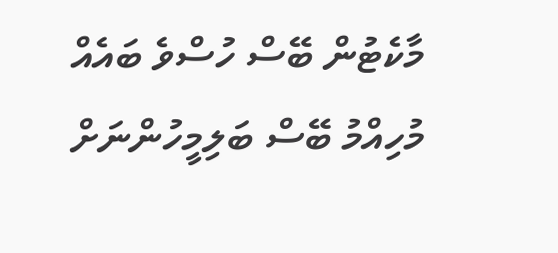މާކެޓުން ބޭސް ހުސްވެ ބައެއް މުހިއްމު ބޭސް ބަލިމީހުންނަށް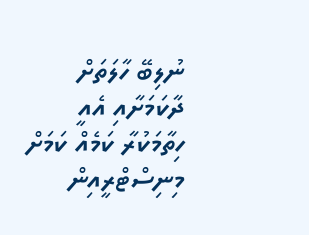ނުލިބޭ ހާލަތަށް ދާކަމަށާއި އެއީ ހިތާމަކުރާ ކަމެއް ކަމަށް މިނިސްޓްރީއިން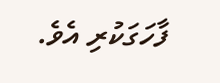ފާހަގަކުރި އެވެ.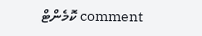comment ކޮމެންޓް